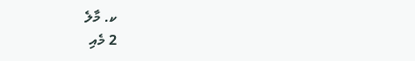ކ. މާލެ
2 މެއި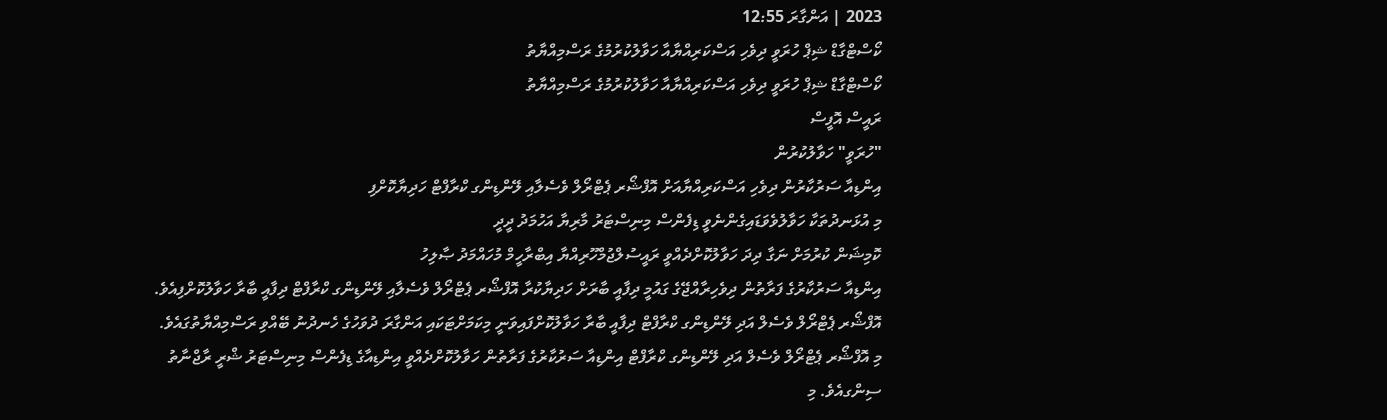2023 | އަންގާރަ 12:55
ކޯސްޓްގާޑް ޝިޕް ހުރަވީ ދިވެހި އަސްކަރިއްޔާއާ ހަވާލުކުރުމުގެ ރަސްމިއްޔާތު
ކޯސްޓްގާޑް ޝިޕް ހުރަވީ ދިވެހި އަސްކަރިއްޔާއާ ހަވާލުކުރުމުގެ ރަސްމިއްޔާތު
ރައީސް އޮފީސް
"ހުރަވީ" ހަވާލުކުރުން
އިންޑިއާ ސަރުކާރުން ދިވެހި އަސްކަރިއްޔާއަށް އޮފްޝޯރ ޕެޓްރޯލް ވެސެލާއި ލޭންޑިންގ ކްރާފްޓް ހަދިޔާކޮށްފި
މި އުޅަނދުތަކާ ހަވާލުވެވަޑައިގެންނެވީ ޑިފެންސް މިނިސްޓަރު މާރިޔާ އަހުމަދު ދީދީ
ކޮމިޝަން ކުރުމަށް ނަގާ ދިދަ ހަވާލުކޮށްދެއްވީ ރައީސުލްޖުމްހޫރިއްޔާ އިބްރާހީމް މުހައްމަދު ޞާލިހު
އިންޑިއާ ސަރުކާރުގެ ފަރާތުން ދިވެހިރާއްޖޭގެ ގައުމީ ދިފާއީ ބާރަށް ހަދިޔާކުރާ އޮފްޝޯރ ޕެޓްރޯލް ވެސެލާއި ލޭންޑިންގ ކްރާފްޓް ދިފާއީ ބާރާ ހަވާލުކޮށްފިއެވެ.
އޮފްޝޯރ ޕެޓްރޯލް ވެސެލް އަދި ލޭންޑިންގ ކްރާފްޓް ދިފާއީ ބާރާ ހަވާލުކޮށްފައިވަނީ މިކަމަށްޓަކައި އަންގާރަ ދުވަހުގެ ހެނދުނު ބޭއްވި ރަސްމިއްޔާތުގައެވެ.
މި އޮފްޝޯރ ޕެޓްރޯލް ވެސެލް އަދި ލޭންޑިންގ ކްރާފްޓް އިންޑިއާ ސަރުކާރުގެ ފަރާތުން ހަވާލުކޮށްދެއްވީ އިންޑިއާގެ ޑިފެންސް މިނިސްޓަރު ޝްރީ ރާޖްނާތު ސިންގއެވެ. މި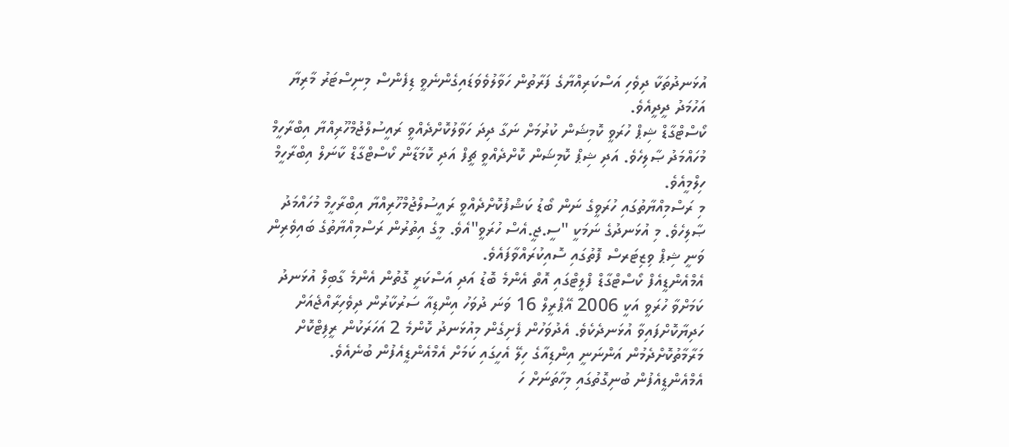އުޅަނދުތަކާ ދިވެހި އަސްކަރިއްޔާގެ ފަރާތުން ހަވާލުވެވަޑައިގެންނެވީ ޑިފެންސް މިނިސްޓަރު މާރިޔާ އަހުމަދު ދީދީއެވެ.
ކޯސްޓްގާޑް ޝިޕް ހުރަވީ ކޮމިޝަން ކުރުމަށް ނަގާ ދިދަ ހަވާލުކޮށްދެއްވީ ރައީސުލްޖުމްހޫރިއްޔާ އިބްރާހީމް މުހައްމަދު ޞާލިހެވެ. އަދި ޝިޕް ކޮމިޝަން ކޮށްދެއްވީ ޗީފް އަދި ކޮމަޑާން ކޯސްޓްގާޑް ކާނަލް އިބްރާހީމް ހިލްމީއެވެ.
މި ރަސްމިއްޔާތުގައި ހުރަވީގެ ނަން ބޯޑު ކަޝްފުކޮށްދެއްވީ ރައީސުލްޖުމްހޫރިއްޔާ އިބްރާހީމް މުހައްމަދު ޞާލިހެވެ. މި އުޅަނދުގެ ނަމަކީ "ސީ.ޖީ.އެސް ހުރަވީ"އެވެ. މީގެ އިތުރުން ރަސްމިއްޔާތުގެ ބައިވެރިން ވަނީ ޝިޕް ވިޒިޓަރސް ފޮތުގައި ސޮއިކުރައްވާފައެވެ.
އެމްއެންޑީއެފް ކޯސްޓްގާޑް ފްލީޓްގައި އޮތް އެންމެ ބޮޑު އަދި އަސްކަރީ ގޮތުން އެންމެ ގާބިލް އުޅަނދު ކަމަށްވާ ހުރަވީ އަކީ 2006 އޭޕްރީލް 16 ވަނަ ދުވަހު އިންޑިއާ ސަރުކާރުން ދިވެހިރާއްޖެއަށް ހަދިޔާކޮށްފައިވާ އުޅަނދެކެވެ. އެދުވަހުން ފެށިގެން މިއުޅަނދު ކޮންމެ 2 އަހަރަކުން ރީފިޓްކޮށް މަރާމާތުކޮށްދެމުން އަންނަނީ އިންޑިއާގެ ހިލޭ އެހީގައި ކަމަށް އެމްއެންޑީއެފުން ބުނެއެވެ.
އެމްއެންޑީއެފުން ބުނިގޮތުގައި މިހާތަނަށް ހަ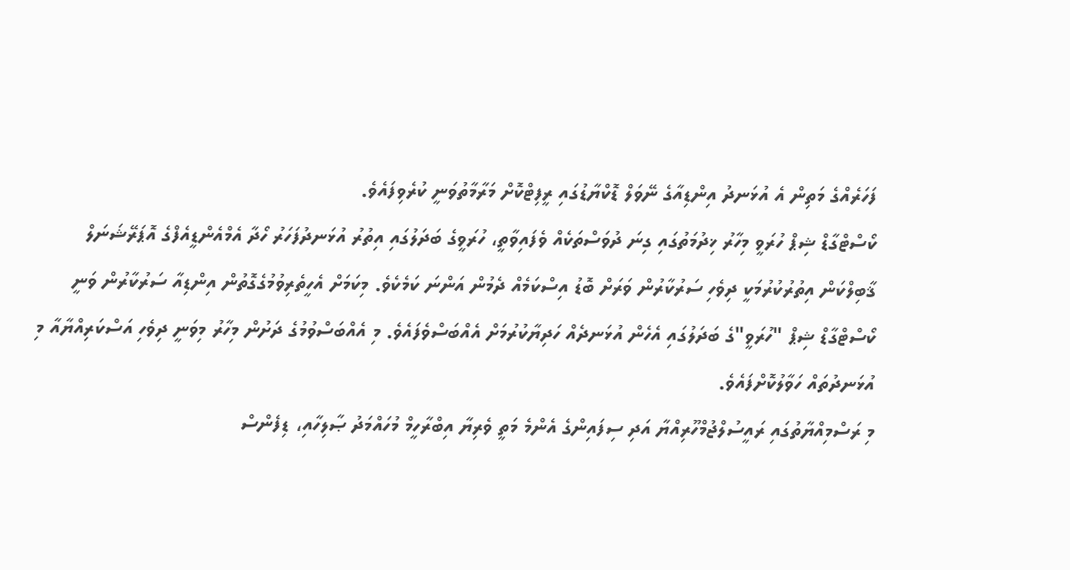ފަހަރެއްގެ މަތިން އެ އުޅަނދު އިންޑިއާގެ ނޭވަލް ޑޮކްޔާޑުގައި ރީފިޓްކޮށް މަރާމާތުވަނީ ކުރެވިފައެވެ.
ކޯސްޓްގާޑް ޝިޕް ހުރަވީ މިހާރު ޚިދުމަތުގައި ގިނަ ދުވަސްތަކެއް ވެފައިވާތީ، ހުރަވީގެ ބަދަލުގައި އިތުރު އުޅަނދުފަހަރު ހޯދާ އެމްއެންޑީއެފްގެ އޮޕަރޭޝަނަލް ޤާބިލްކަން އިތުރުކުރުމަކީ ދިވެހި ސަރުކާރުން ވަރަށް ބޮޑު އިސްކަމެއް ދެމުން އަންނަ ކަމެކެވެ. މިކަމަށް އެހީތެރިވުމުގެގޮތުން އިންޑިއާ ސަރުކާރުން ވަނީ ކޯސްޓްގާޑް ޝިޕް "ހުރަވީ"ގެ ބަދަލުގައި އެހެން އުޅަނދެއް ހަދިޔާކުރުމަށް އެއްބަސްވެފައެވެ. މި އެއްބަސްވުމުގެ ދަށުން މިހާރު މިވަނީ ދިވެހި އަސްކަރިއްޔާއާ މި އުޅަނދުތައް ހަވާލުކޮށްފައެވެ.
މި ރަސްމިއްޔާތުގައި ރައީސުލްޖުމްހޫރިއްޔާ އަދި ސިފައިންގެ އެންމެ މަތީ ވެރިޔާ އިބްރާހީމް މުހައްމަދު ޞާލިހާއި، ޑިފެންސް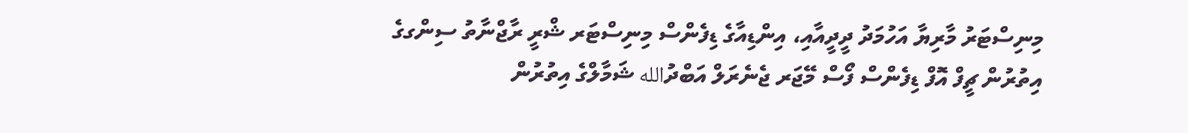މިނިސްޓަރު މާރިޔާ އަހުމަދު ދީދީއާއި، އިންޑިއާގެ ޑިފެންސް މިނިސްޓަރ ޝްރީ ރާޖްނާތު ސިންގގެ އިތުރުން ޗީފް އޮފް ޑިފެންސް ފޯސް މޭޖަރ ޖެނެރަލް އަބްދުالله ޝަމާލްގެ އިތުރުން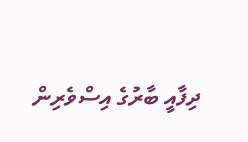ދިފާއީ ބާރުގެ އިސްވެރިން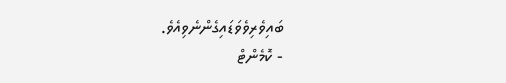ބައިވެރިވެވަޑައިގެންނެވިއެވެ.
- ކޮމެންޓް